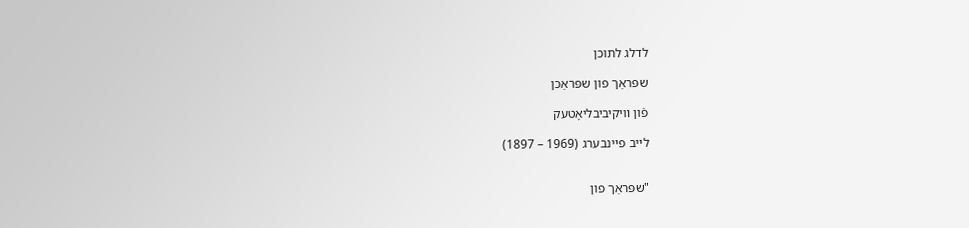לדלג לתוכן

שפּראַך פון שפּראַכן

פֿון װיקיביבליאָטעק

לײב פײנבערג (1969 – 1897)


"שפּראַך פון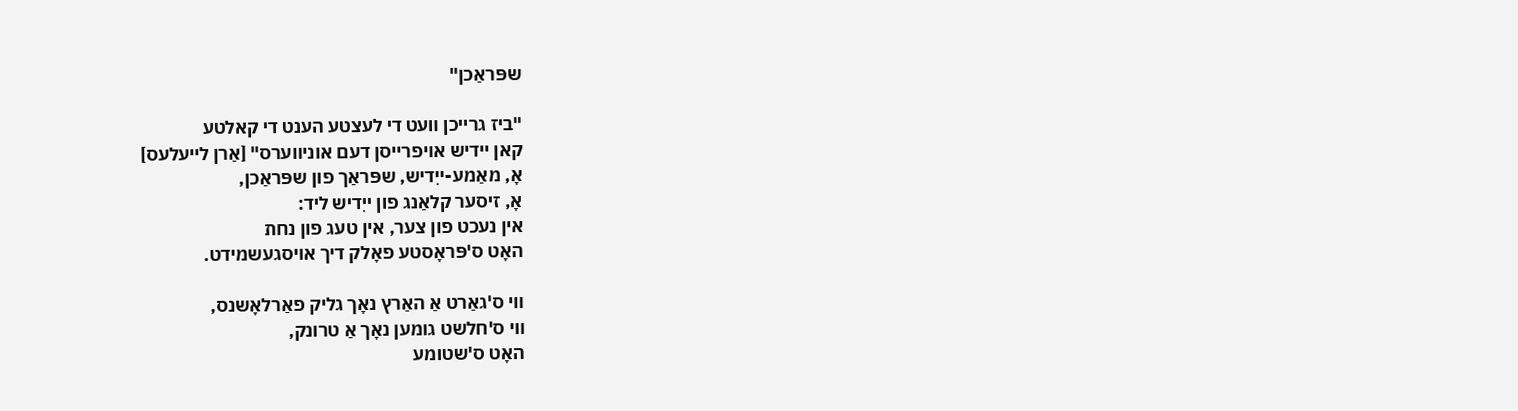שפּראַכן"

"ביז גרײכן װעט די לעצטע הענט די קאלטע
קאן יידיש אױפרײסן דעם אוניװערס" [אַרן לײעלעס]
אָ, מאַמע-ייִדיש, שפּראַך פון שפּראַכן,
אָ, זיסער קלאַנג פון ייִדיש ליד:
אין נעכט פון צער, אין טעג פון נחת
האָט ס'פּראָסטע פאָלק דיך אױסגעשמידט.

װי ס'גאַרט אַ האַרץ נאָך גליק פאַרלאָשנס,
װי ס'חלשט גומען נאָך אַ טרונק,
האָט ס'שטומע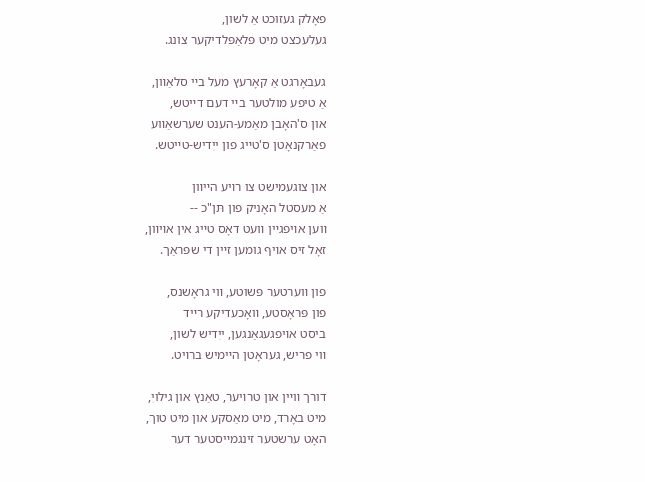פאָלק געזוכט אַ לשון,
געלעכצט מיט פּלאַפּלדיקער צונג.

געבאָרגט אַ קאָרעץ מעל בײ סלאַװן,
אַ טיפע מולטער בײ דעם דײטש,
און ס'האָבן מאַמע-הענט שערשאַװע
פאַרקנאָטן ס'טײג פון ייִדיש-טײטש.

און צוגעמישט צו רױע הײװן
אַ מעסטל האָניק פון תּן"כ --
װען אױפגײן װעט דאָס טײג אין אױװן,
זאָל זיס אױף גומען זײן די שפּראַך.

פון װערטער פּשוטע, װי גראָשנס,
פון פּראָסטע, װאָכעדיקע רײד
ביסט אױפגעגאַנגען, ייִדיש לשון,
װי פריש, געראָטן הײמיש ברױט.

דורך װײן און טרױער, טאַנץ און גילויִ,
מיט באָרד, מיט מאַסקע און מיט טוך,
האָט ערשטער זינגמײסטער דער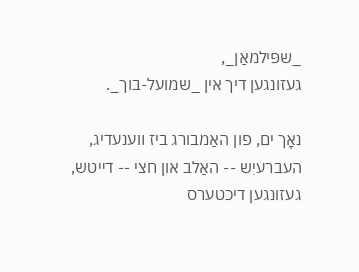_שפּילמאַן_,
געזונגען דיך אין _שמועל-בוך_.

נאָך ים, פון האַמבורג ביז װענעדיג,
העברעיִש -- האַלב און חצי -- דײטש,
געזונגען דיכטערס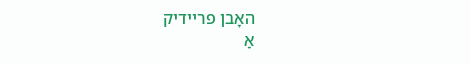האָבן פרײדיק
אַ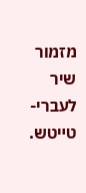מזמור שיר לעברי-טײטש.